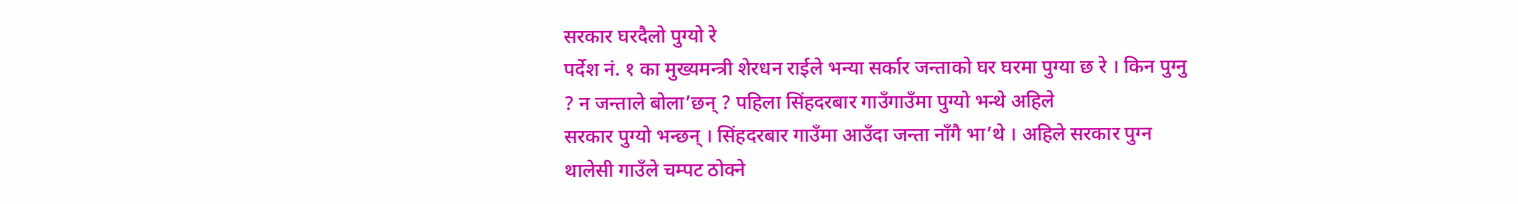सरकार घरदैलो पुग्यो रे
पर्देश नं. १ का मुख्यमन्त्री शेरधन राईले भन्या सर्कार जन्ताको घर घरमा पुग्या छ रे । किन पुग्नु ? न जन्ताले बोला’छन् ? पहिला सिंहदरबार गाउँगाउँमा पुग्यो भन्थे अहिले
सरकार पुग्यो भन्छन् । सिंहदरबार गाउँमा आउँदा जन्ता नाँगै भा’थे । अहिले सरकार पुग्न थालेसी गाउँले चम्पट ठोक्ने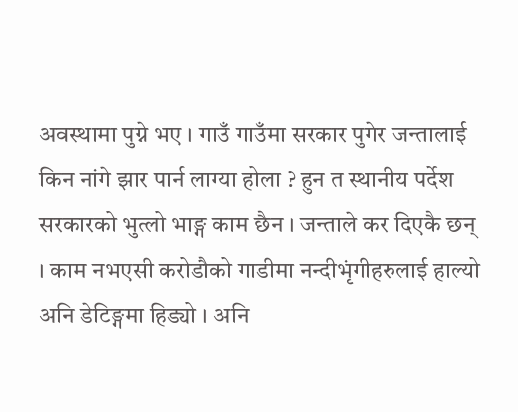अवस्थामा पुग्ने भए । गाउँ गाउँमा सरकार पुगेर जन्तालाई किन नांगे झार पार्न लाग्या होला ? हुन त स्थानीय पर्देश सरकारको भुत्लो भाङ्ग काम छैन । जन्ताले कर दिएकै छन् । काम नभएसी करोडौको गाडीमा नन्दीभृंगीहरुलाई हाल्यो अनि डेटिङ्गमा हिड्यो । अनि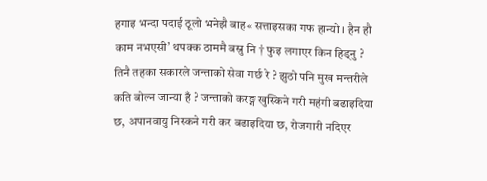हगाइ भन्दा पदाई ठूलो भनेझै बाह« सत्ताइसका गफ हान्यो । हैन हौ काम नभएसी’ थपक्क ठाममै बस्नु नि † फुइ लगाएर किन हिड्नु ? तिनै तहका सकारले जन्ताको सेवा गर्छ रे ? झुठो पनि मुख मन्तरीले कति बोल्न जान्या हँ ? जन्ताको करङ्ग खुस्किने गरी महंगी बढाइदिया छ, अपानवायु निस्कने गरी कर बढाइदिया छ, रोजगारी नदिएर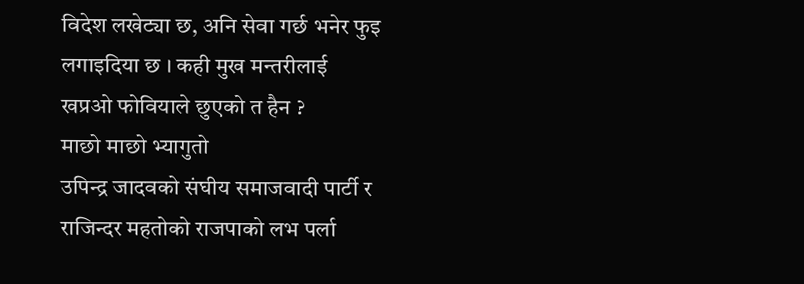विदेश लखेट्या छ, अनि सेवा गर्छ भनेर फुइ लगाइदिया छ । कही मुख मन्तरीलाई खप्रओ फोवियाले छुएको त हैन ?
माछो माछो भ्यागुतो
उपिन्द्र जादवको संघीय समाजवादी पार्टी र राजिन्दर महतोको राजपाको लभ पर्ला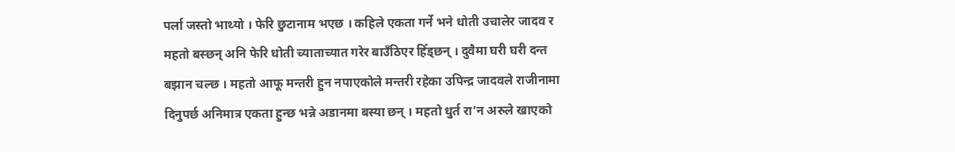पर्ला जस्तो भाथ्यो । फेरि छुटानाम भएछ । कहिले एकता गर्ने भने धोती उचालेर जादव र महतो बस्छन् अनि फेरि धोती च्याताच्यात गरेर बाउँठिएर हिँड्छन् । दुवैमा घरी घरी दन्त बझान चल्छ । महतो आफू मन्तरी हुन नपाएकोले मन्तरी रहेका उपिन्द्र जादवले राजीनामा दिनुपर्छ अनिमात्र एकता हुन्छ भन्ने अडानमा बस्या छन् । महतो धुर्त रा’न अरुले खाएको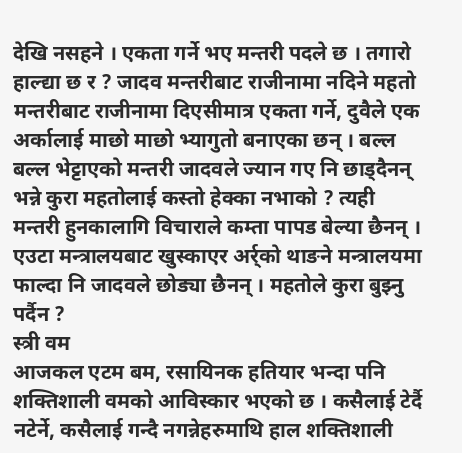देखि नसहने । एकता गर्ने भए मन्तरी पदले छ । तगारो हाल्द्या छ र ? जादव मन्तरीबाट राजीनामा नदिने महतो मन्तरीबाट राजीनामा दिएसीमात्र एकता गर्ने, दुवैले एक अर्कालाई माछो माछो भ्यागुतो बनाएका छन् । बल्ल बल्ल भेट्टाएको मन्तरी जादवले ज्यान गए नि छाड्दैनन् भन्ने कुरा महतोलाई कस्तो हेक्का नभाको ? त्यही मन्तरी हुनकालागि विचाराले कम्ता पापड बेल्या छैनन् । एउटा मन्त्रालयबाट खुस्काएर अर्र्को थाङने मन्त्रालयमा फाल्दा नि जादवले छोड्या छैनन् । महतोले कुरा बुझ्नु पर्दैन ?
स्त्री वम
आजकल एटम बम, रसायिनक हतियार भन्दा पनि शक्तिशाली वमको आविस्कार भएको छ । कसैलाई टेर्दै नटेर्ने, कसैलाई गन्दै नगन्नेहरुमाथि हाल शक्तिशाली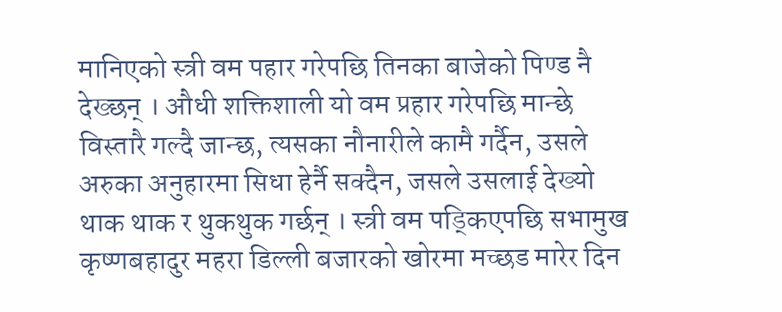मानिएको स्त्री वम पहार गरेपछि तिनका बाजेको पिण्ड नै देख्छन् । औधी शक्तिशाली यो वम प्रहार गरेपछि मान्छे विस्तारै गल्दै जान्छ, त्यसका नौनारीले कामै गर्दैन, उसले अरुका अनुहारमा सिधा हेर्नै सक्दैन, जसले उसलाई देख्यो थाक थाक र थुकथुक गर्छन् । स्त्री वम पड्किएपछि सभामुख कृष्णबहादुर महरा डिल्ली बजारको खोरमा मच्छड मारेर दिन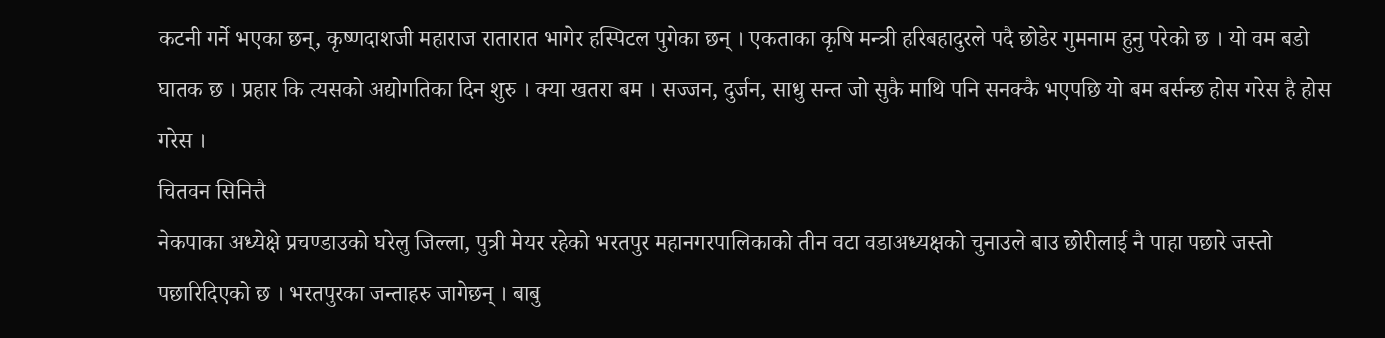कटनी गर्ने भएका छन्, कृष्णदाशजी महाराज रातारात भागेर हस्पिटल पुगेका छन् । एकताका कृषि मन्त्री हरिबहादुरले पदै छोडेर गुमनाम हुनु परेको छ । यो वम बडो घातक छ । प्रहार कि त्यसको अद्योगतिका दिन शुरु । क्या खतरा बम । सज्जन, दुर्जन, साधु सन्त जो सुकै माथि पनि सनक्कै भएपछि यो बम बर्सन्छ होस गरेस है होस गरेस ।
चितवन सिनित्तै
नेकपाका अध्येक्षे प्रचण्डाउको घरेलु जिल्ला, पुत्री मेयर रहेको भरतपुर महानगरपालिकाको तीन वटा वडाअध्यक्षको चुनाउले बाउ छोरीलाई नै पाहा पछारे जस्तो पछारिदिएको छ । भरतपुरका जन्ताहरु जागेछन् । बाबु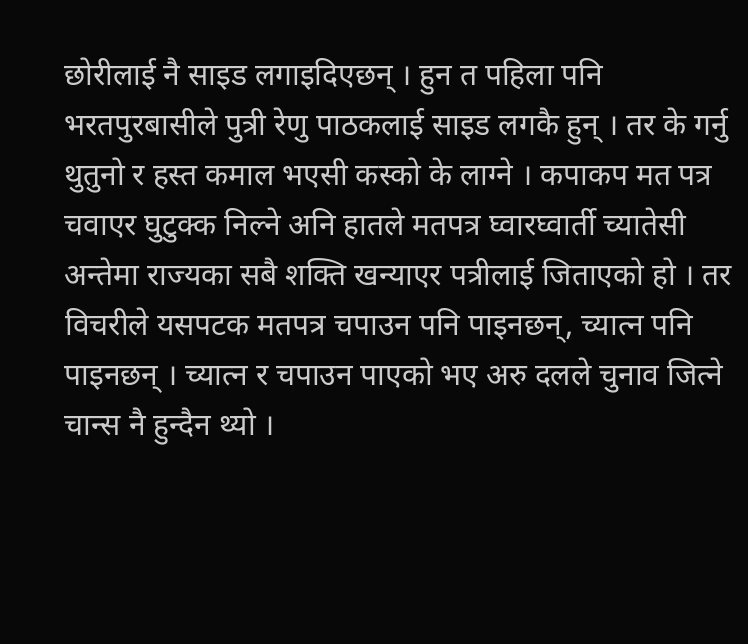छोरीलाई नै साइड लगाइदिएछन् । हुन त पहिला पनि भरतपुरबासीले पुत्री रेणु पाठकलाई साइड लगकै हुन् । तर के गर्नु थुतुनो र हस्त कमाल भएसी कस्को के लाग्ने । कपाकप मत पत्र चवाएर घुटुक्क निल्ने अनि हातले मतपत्र घ्वारघ्वार्ती च्यातेसी अन्तेमा राज्यका सबै शक्ति खन्याएर पत्रीलाई जिताएको हो । तर विचरीले यसपटक मतपत्र चपाउन पनि पाइनछन्, च्यात्न पनि पाइनछन् । च्यात्न र चपाउन पाएको भए अरु दलले चुनाव जित्ने चान्स नै हुन्दैन थ्यो ।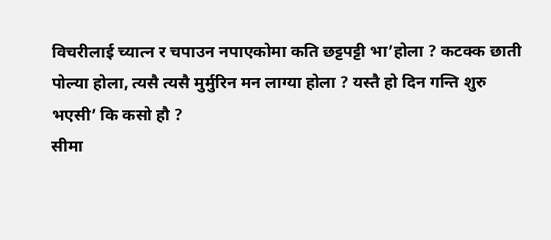विचरीलाई च्यात्न र चपाउन नपाएकोमा कति छट्टपट्टी भा’होला ? कटक्क छाती पोल्या होला, त्यसै त्यसै मुर्मुरिन मन लाग्या होला ? यस्तै हो दिन गन्ति शुरु भएसी’ कि कसो हौ ?
सीमा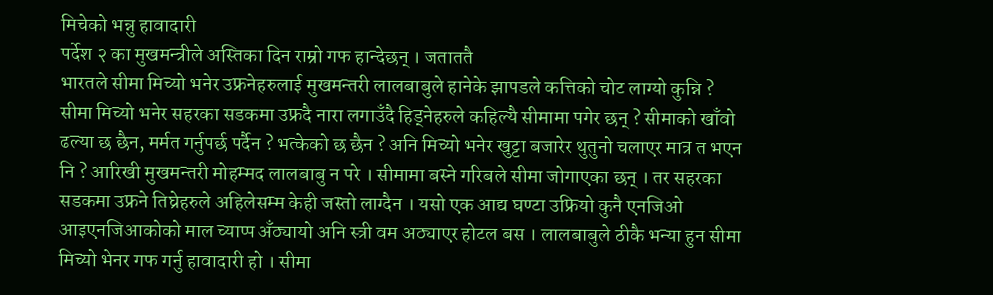मिचेको भन्नु हावादारी
पर्देश २ का मुखमन्त्रीले अस्तिका दिन राम्रो गफ हान्देछन् । जताततै
भारतले सीमा मिच्यो भनेर उफ्रनेहरुलाई मुखमन्तरी लालबाबुले हानेके झापडले कत्तिको चोट लाग्यो कुन्नि ? सीमा मिच्यो भनेर सहरका सडकमा उफ्रदै नारा लगाउँदै हिड्नेहरुले कहिल्यै सीमामा पगेर छन् ? सीमाको खाँवो ढल्या छ छैन, मर्मत गर्नुपर्छ पर्दैन ? भत्केको छ छैन ? अनि मिच्यो भनेर खुट्टा बजारेर थुतुनो चलाएर मात्र त भएन नि ? आरिखी मुखमन्तरी मोहम्मद लालबाबु न परे । सीमामा बस्ने गरिबले सीमा जोगाएका छन् । तर सहरका सडकमा उफ्रने तिघ्रेहरुले अहिलेसम्म केही जस्तो लाग्दैन । यसो एक आद्य घण्टा उफ्रियो कुनै एनजिओ आइएनजिआकोको माल च्याप्प अँठ्यायो अनि स्त्री वम अठ्याएर होटल बस । लालबाबुले ठीकै भन्या हुन सीमा मिच्यो भेनर गफ गर्नु हावादारी हो । सीमा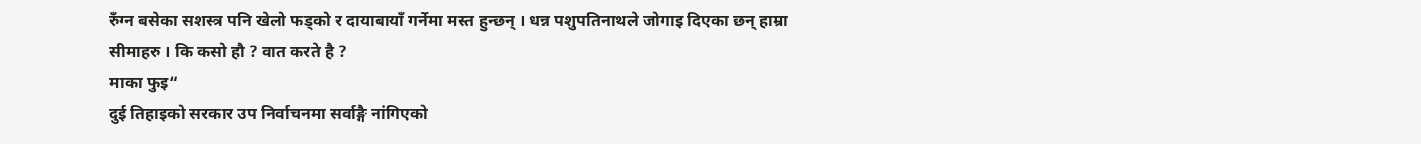रुँग्न बसेका सशस्त्र पनि खेलो फड्को र दायाबायाँ गर्नेमा मस्त हुन्छन् । धन्न पशुपतिनाथले जोगाइ दिएका छन् हाम्रा सीमाहरु । कि कसो हौ ? वात करते है ?
माका फुइ“
दुई तिहाइको सरकार उप निर्वाचनमा सर्वाङ्गै नांगिएको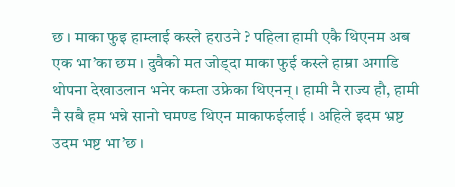छ । माका फुइ हाम्लाई कस्ले हराउने ? पहिला हामी एकै थिएनम अब एक भा’का छम । दुवैको मत जोड्दा माका फुई कस्ले हाम्रा अगाडि थोपना देखाउलान भनेर कम्ता उफ्रेका थिएनन् । हामी नै राज्य हौ, हामी नै सबै हम भन्ने सानो घमण्ड थिएन माकाफईलाई । अहिले इदम भ्रष्ट उदम भष्ट भा’छ ।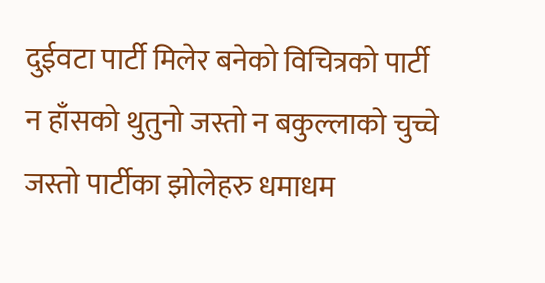दुईवटा पार्टी मिलेर बनेको विचित्रको पार्टी न हाँसको थुतुनो जस्तो न बकुल्लाको चुच्चे जस्तो पार्टीका झोलेहरु धमाधम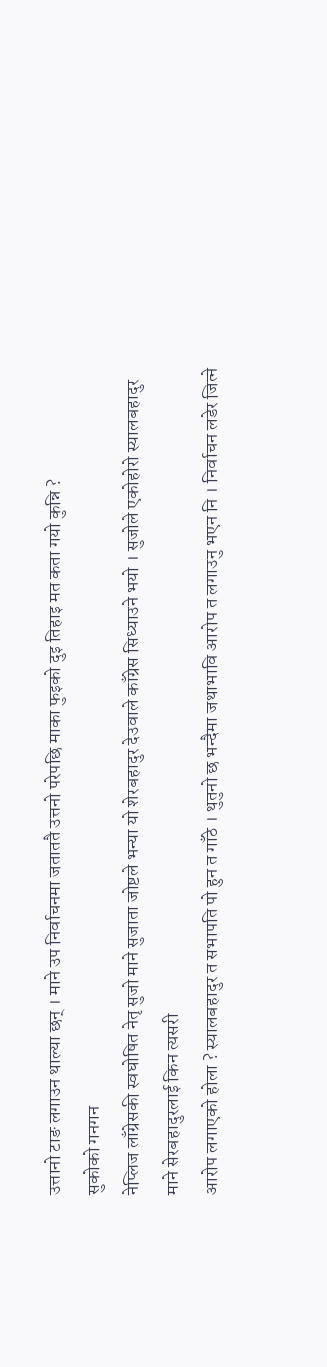उत्तानो टाङ लगाउन थाल्या छन् । माने उप निर्वाचनमा जताततै उत्तनो परेपछि माका फुइको दुइ तिहाइ मत कता गयो कुन्नि ?
सुकोको गनगन
नेप्लिज लाँग्रेसकी स्वघोषित नेतृ सुजो माने सुजाता जोष्टले भन्या यो शेरबहादुर देउवाले काँग्रेस सिध्याउने भयो । सुजोले एकोहोरो स्यालबहादुर माने सेरबहादुरलाई किन त्यसरी
आरोप लगाएको होला ? स्यालबहादुर त सभापति पो हुन त गाँठे । थुतुनो छ भन्दैमा जथाभावि आरोप त लगाउनु भएन नि । निर्वाचन लडेर जित्ने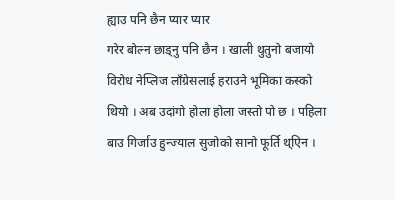ह्याउ पनि छैन प्यार प्यार
गरेर बोल्न छाड्नु पनि छैन । खाली थुतुनो बजायो विरोध नेप्लिज लाँग्रेसलाई हराउने भूमिका कस्को
थियो । अब उदांगो होला होला जस्तो पो छ । पहिला बाउ गिर्जाउ हुन्ज्याल सुजोको सानो फूर्ति थ्एिन ।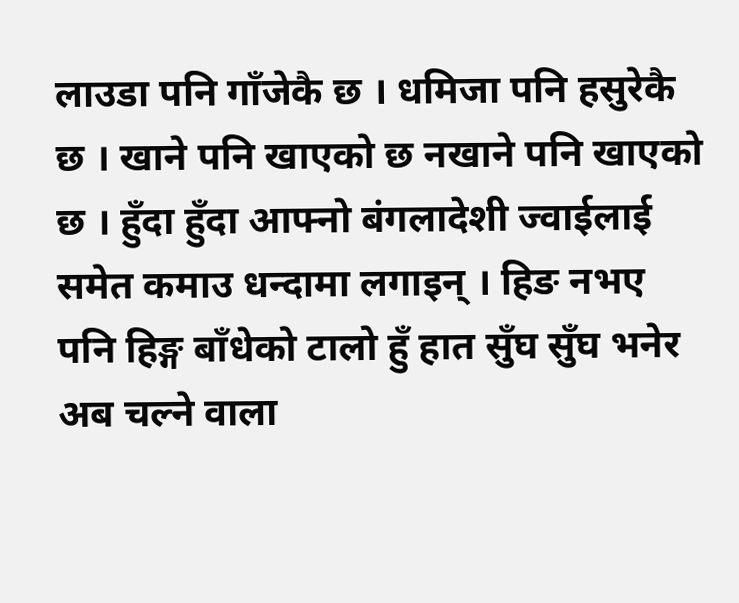लाउडा पनि गाँजेकै छ । धमिजा पनि हसुरेकै छ । खाने पनि खाएको छ नखाने पनि खाएको छ । हुँदा हुँदा आफ्नो बंगलादेशी ज्वाईलाई समेत कमाउ धन्दामा लगाइन् । हिङ नभए पनि हिङ्ग बाँधेको टालो हुँ हात सुँघ सुँघ भनेर अब चल्ने वाला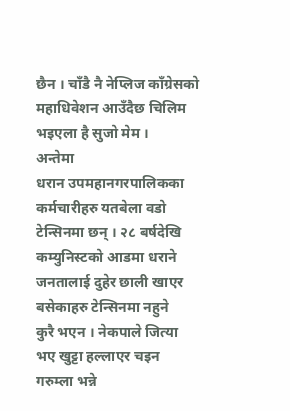छैन । चाँडै नै नेप्लिज काँग्रेसको महाधिवेशन आउँदैछ चिलिम भइएला है सुजो मेम ।
अन्तेमा
धरान उपमहानगरपालिकका कर्मचारीहरु यतबेला वडो टेन्सिनमा छन् । २८ बर्षदेखि कम्युनिस्टको आडमा धराने जनतालाई दुहेर छाली खाएर बसेकाहरु टेन्सिनमा नहुने
कुरै भएन । नेकपाले जित्या भए खुट्टा हल्लाएर चइन गरुम्ला भन्ने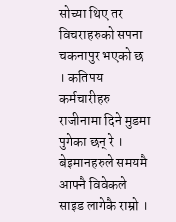सोच्या थिए तर विचराहरुको सपना चकनापुर भएको छ । कतिपय कर्मचारीहरु
राजीनामा दिने मुडमा पुगेका छन् रे । बेइमानहरुले समयमै आफ्नै विवेकले साइड लागेकै राम्रो ।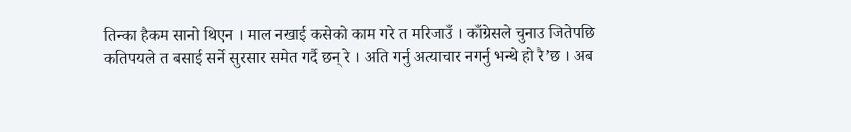तिन्का हैकम सानो थिएन । माल नखाई कसेको काम गरे त मरिजाउँ । काँग्रेसले चुनाउ जितेपछि कतिपयले त बसाई सर्ने सुरसार समेत गर्दै छन् रे । अति गर्नु अत्याचार नगर्नु भन्थे हो रै’छ । अब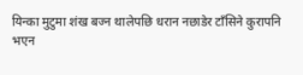यिन्का मुटुमा शंख बज्न थालेपछि धरान नछाडेर टाँसिने कुरापनि
भएन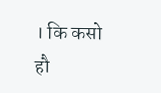। कि कसो हौ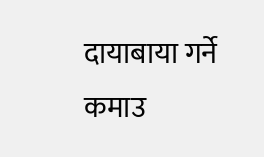दायाबाया गर्ने कमाउ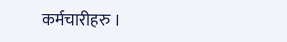कर्मचारीहरु ।